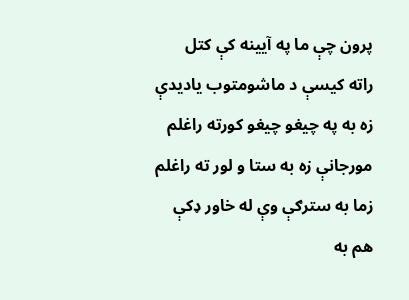پرون چې ما په آيينه کې کتل
راته کيسې د ماشومتوب ياديدې
زه به په چيغو چيغو کورته راغلم
مورجانې زه به ستا و لور ته راغلم
زما به سترګې وې له خاور ډکې
هم به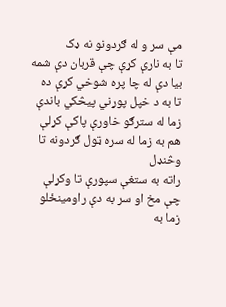مې سر و له ګردونو نه ډک
تا به نارې کړې چې قربان دې شمه
بيا دې له چا پره شوخي کړې ده
تا به د خپل پوړني پيڅکي باندې
زما له سترګو خاورې پاکې کړلې
هم به زما له سره ټول ګردونه تا وڅنډل
راته به ستغې سپورې تا وکړلې
چې مخ او سر به دې راومينځلو
زما به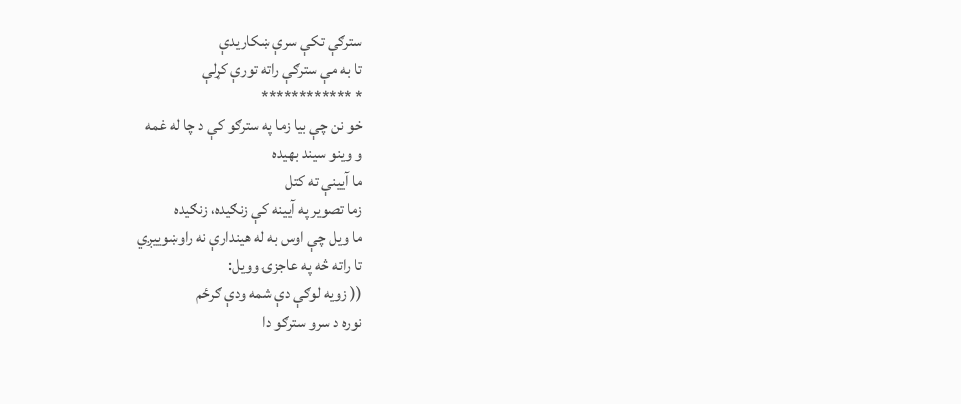سترګې تکې سرې ښکاريدې
تا به مې سترګې راته تورې کړلې
* ************
خو نن چې بيا زما په سترګو کې د چا له غمه
و وينو سيند بهيده
ما آيينې ته کتل
زما تصوير په آيينه کې زنګيده، زنګيده
ما ويل چې اوس به له هيندارې نه راوښوييږي
تا راته څه په عاجزۍ وويل:
(( زويه لوګې دې شمه ودې ګرځم
نوره د سرو سترګو دا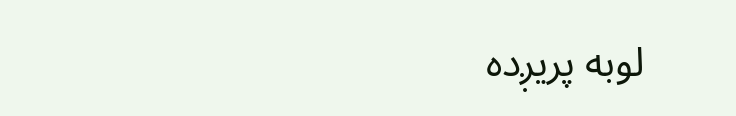لوبه پريږده